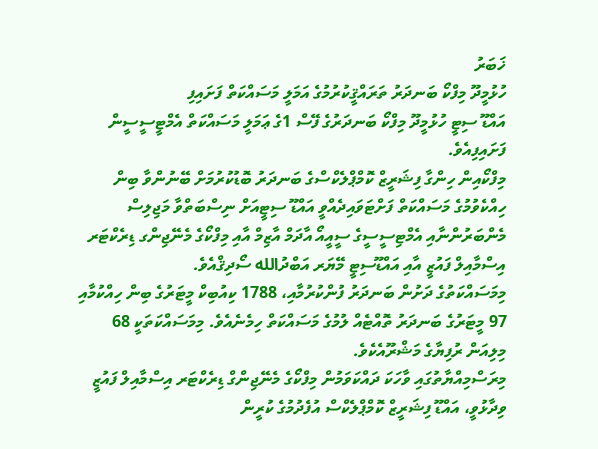ޚަބަރު
ހުޅުމީދޫ މިފްކޯ ބަނދަރު ތަރައްޤީކުރުމުގެ އަމަލީ މަސައްކަތް ފަށައިފި
އައްޑޫ ސިޓީ ހުޅުމީދޫ މިފްކޯ ބަނދަރުގެ ފޭސް 1ގެ ޢަމަލީ މަސައްކަތް އެމްޓީސީސީން ފަށައިފިއެވެ.
މިފްކޯއިން ހިންގާ ފިޝަރީޒް ކޮމްޕްލެކްސްގެ ބަނދަރު ބޮޑުކުރުމަށް ބޭނުންވާ ބިން ހިއްކެވުމުގެ މަސައްކަތް ފަށްޓަވައިދެއްވީ އައްޑޫ ސިޓީއަށް ނިސްބަތްވާ މަޖިލިސް މެންބަރުންނާއި އެމްޓިސީސީގެ ސީއީއޯ އާދަމް އާޒިމް އާއި މިފްކޯގެ މެނޭޖިންގ ޑިރެކްޓަރ އިސްމާއިލް ފައުޒީ އާއި އައްޑޫސިޓީ މޭޔަރ އަބްދުالله ސޯދިޤްއެވެ.
މިމަސައްކަތުގެ ދަށުން ބަނދަރު ފުންކުރުމާއި، 1788 ކިއުބިކް މީޓަރުގެ ބިން ހިއްކުމާއި 97 މީޓަރުގެ ބަނދަރު ތޮއްޓެއް ލުމުގެ މަސައްކަތް ހިމެނެއެވެ. މިމަސައްކަތަކީ 68 މިލިއަން ރުފިޔާގެ މަޝްރޫއެކެވެ.
މިރަސްމިއްޔާތުގައި ވާހަކަ ދައްކަވަމުން މިފްކޯގެ މެނޭޖިންގް ޑިރެކްޓަރ އިސްމާއިލް ފައުޒީ ވިދާޅުވީ، އައްޑޫ ފިޝަރީޒް ކޮމްޕްލެކްސް އުފެދުމުގެ ކުރީން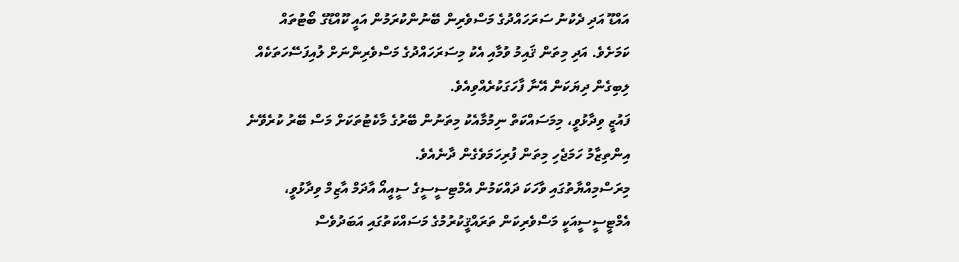އައްޑޫ އަދި ދެކުނު ސަރަހައްދުގެ މަސްވެރިން ބޭނުންކުރަމުން އައީ ކޫއްޑޫގެ ބޯޓުތައް ކަމަށެވެ. އަދި މިތަން ޤައިމު ވުމާއި އެކު މިސަރަހައްދުގެ މަސްވެރިންނަށް ލުއިފަސޭހަތަކެއް ލިބިގެން ދިޔަކަން އޭނާ ފާހަގަކުރެއްވިއެވެ.
ފައުޒީ ވިދާޅުވީ، މިމަސައްކަތް ނިމުމާއެކު މިތަނުން ބޭރުގެ މާކެޓުތަކަށް މަސް ބޭރު ކުރެވޭނެ އިންތިޒާމު ހަމަޖެހި މިތަން ފުރިހަމަވެގެން ދާނެއެވެ.
މިރަސްމިއްޔާތުގައި ވާހަކަ ދައްކަމުން އެމްޓިސީސީގެ ސީއީއޯ އާދަމް އާޒިމް ވިދާޅުވީ، އެމްޓީސީސީއަކީ މަސްވެރިކަން ތަރައްޤީކުރުމުގެ މަސައްކަތުގައި އަބަދުވެސް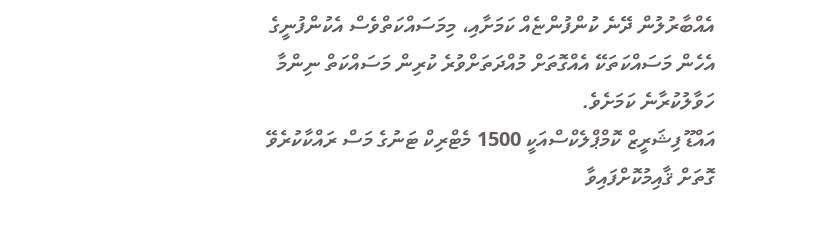އެއްބާރުލުން ދޭނެ ކުންފުންޏެއް ކަމަށާއި، މިމަސައްކަތްވެސް އެކުންފުނީގެ އެހެން މަސައްކަތަކޭ އެއްގޮތަށް މުއްދަތަށްވުރެ ކުރިން މަސައްކަތް ނިންމާ ހަވާލުކުރާނެ ކަމަށެވެ.
އައްޑޫ ފިޝަރީޒް ކޮމްޕްލެކްސްއަކީ 1500 މެޓްރިކް ޓަނުގެ މަސް ރައްކާކުރެވޭ ގޮތަށް ޤާއިމުކޮށްފައިވާ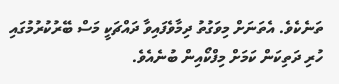ތަނެކެވެ. އެތަނަށް މިވަގުތު ދިމާވެފައިވާ ދައްޗަކީ މަސް ބޭރުކުރުމުގައި ހުރި ދަތިކަން ކަމަށް މިފްކޯއިން ބުނެއެވެ.